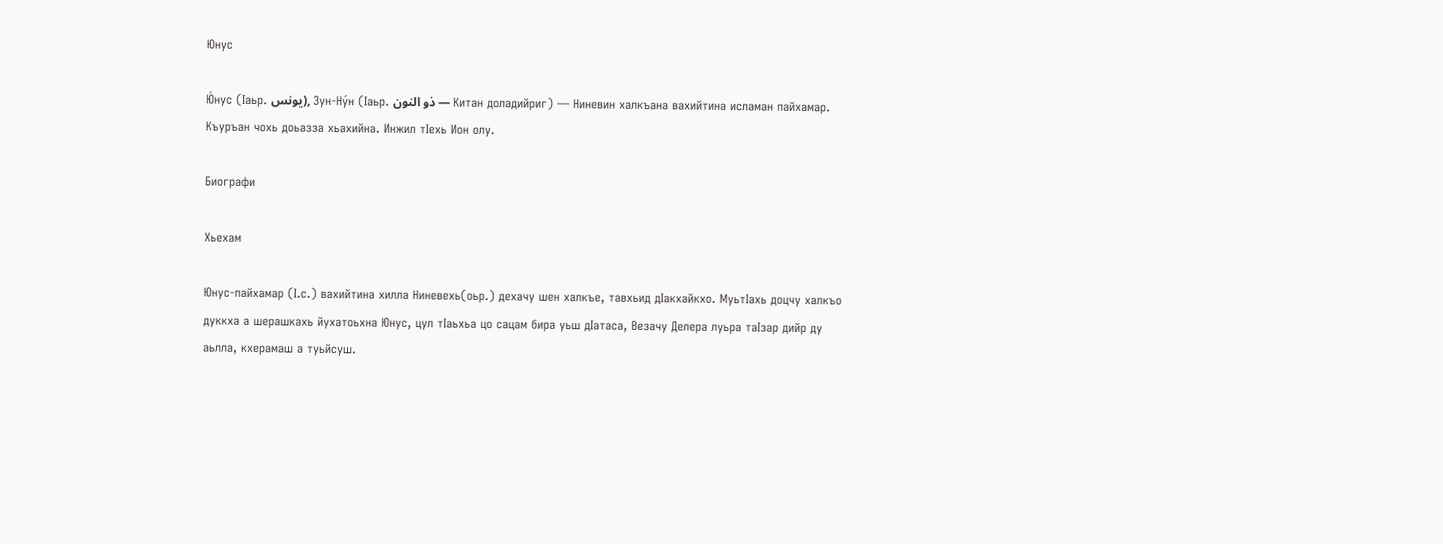Юнус

Ю́нус (Ӏаьр. يونس), Зун-Ну́н (Ӏаьр. ذو النون — Китан доладийриг) — Ниневин халкъана вахийтина исламан пайхамар. Къуръан чохь доьазза хьахийна. Инжил тӀехь Ион олу.

Биографи

Хьехам

Юнус-пайхамар (Ӏ.с.) вахийтина хилла Ниневехь(оьр.) дехачу шен халкъе, тавхьид дӀакхайкхо. МуьтӀахь доцчу халкъо дуккха а шерашкахь йухатоьхна Юнус, цул тӀаьхьа цо сацам бира уьш дӀатаса, Везачу Делера луьра таӀзар дийр ду аьлла, кхерамаш а туьйсуш.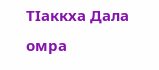ТӀаккха Дала омра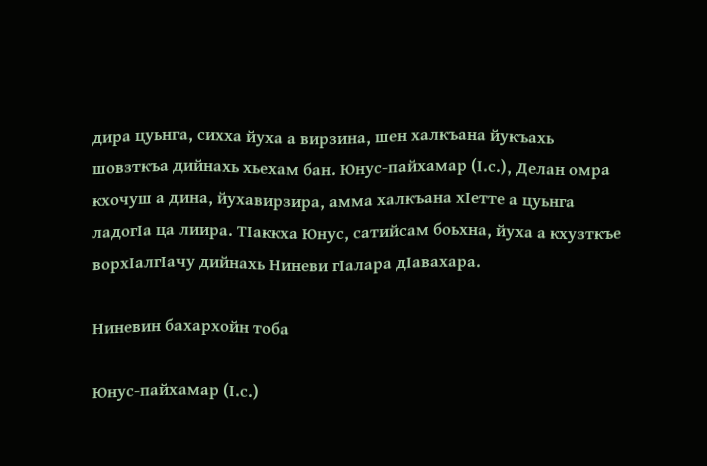дира цуьнга, сихха йуха а вирзина, шен халкъана йукъахь шовзткъа дийнахь хьехам бан. Юнус-пайхамар (Ӏ.с.), Делан омра кхочуш а дина, йухавирзира, амма халкъана хӀетте а цуьнга ладогӀа ца лиира. ТӀаккха Юнус, сатийсам боьхна, йуха а кхузткъе ворхӀалгӀачу дийнахь Ниневи гӀалара дӀавахара.

Ниневин бахархойн тоба

Юнус-пайхамар (Ӏ.с.)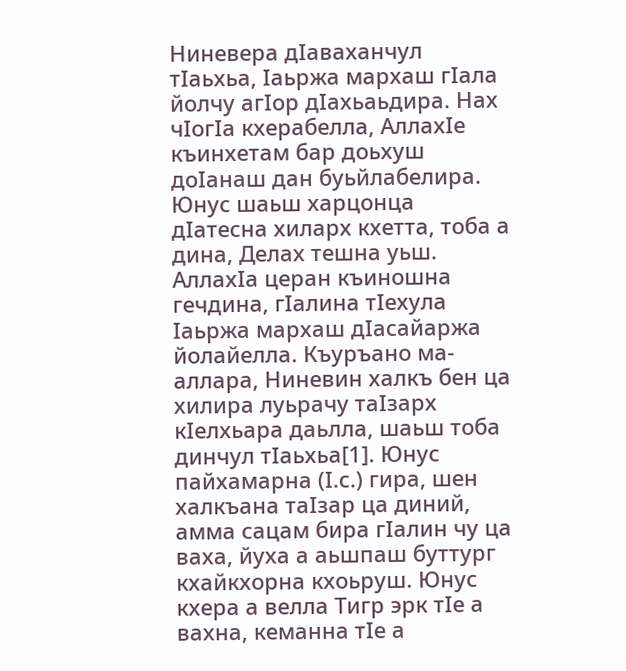Ниневера дӀаваханчул тӀаьхьа, Ӏаьржа мархаш гӀала йолчу агӀор дӀахьаьдира. Нах чӀогӀа кхерабелла, АллахӀе къинхетам бар доьхуш доӀанаш дан буьйлабелира. Юнус шаьш харцонца дӀатесна хиларх кхетта, тоба а дина, Делах тешна уьш. АллахӀа церан къиношна гечдина, гӀалина тӀехула Ӏаьржа мархаш дӀасайаржа йолайелла. Къуръано ма-аллара, Ниневин халкъ бен ца хилира луьрачу таӀзарх кӀелхьара даьлла, шаьш тоба динчул тӀаьхьа[1]. Юнус пайхамарна (Ӏ.с.) гира, шен халкъана таӀзар ца диний, амма сацам бира гӀалин чу ца ваха, йуха а аьшпаш буттург кхайкхорна кхоьруш. Юнус кхера а велла Тигр эрк тӀе а вахна, кеманна тӀе а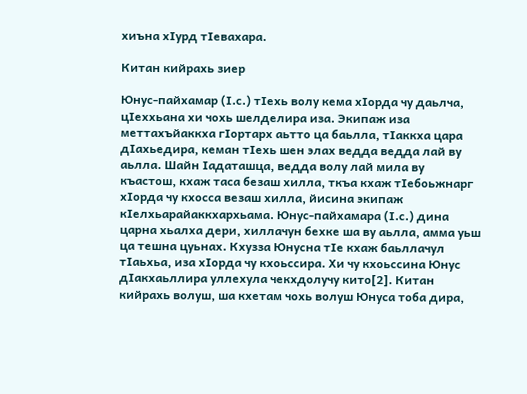хиъна хӀурд тӀевахара.

Китан кийрахь зиер

Юнус-пайхамар (Ӏ.с.) тӀехь волу кема хӀорда чу даьлча, цӀеххьана хи чохь шелделира иза. Экипаж иза меттахъйаккха гӀортарх аьтто ца баьлла, тӀаккха цара дӀахьедира, кеман тӀехь шен элах ведда ведда лай ву аьлла. Шайн Ӏадаташца, ведда волу лай мила ву къастош, кхаж таса безаш хилла, ткъа кхаж тӀебоьжнарг хӀорда чу кхосса везаш хилла, йисина экипаж кӀелхьарайаккхархьама. Юнус-пайхамара (Ӏ.с.) дина царна хьалха дери, хиллачун бехке ша ву аьлла, амма уьш ца тешна цуьнах. Кхузза Юнусна тӀе кхаж баьллачул тӀаьхьа, иза хӀорда чу кхоьссира. Хи чу кхоьссина Юнус дӀакхаьллира уллехула чекхдолучу кито[2]. Китан кийрахь волуш, ша кхетам чохь волуш Юнуса тоба дира,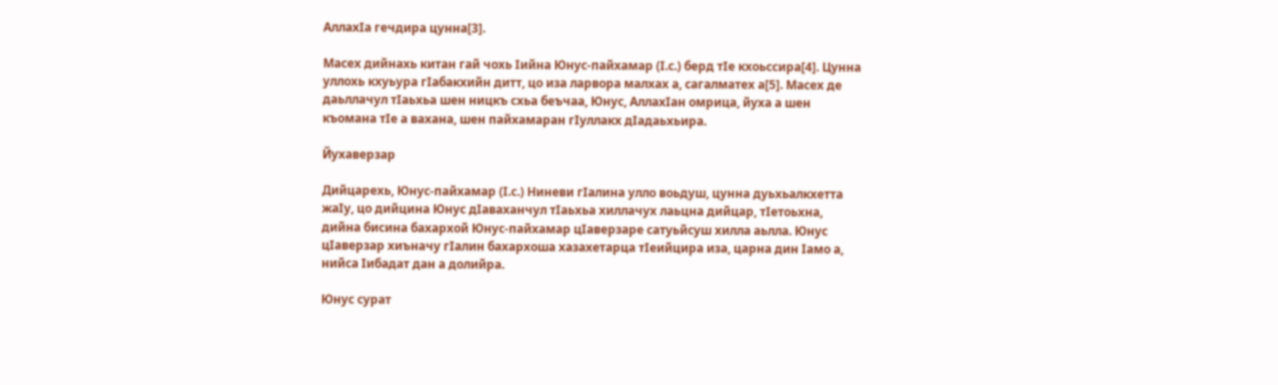АллахӀа гечдира цунна[3].

Масех дийнахь китан гай чохь Ӏийна Юнус-пайхамар (Ӏ.с.) берд тӀе кхоьссира[4]. Цунна уллохь кхуьура гӀабакхийн дитт, цо иза ларвора малхах а, сагалматех а[5]. Масех де даьллачул тӀаьхьа шен ницкъ схьа беъчаа, Юнус, АллахӀан омрица, йуха а шен къомана тӀе а вахана, шен пайхамаран гӀуллакх дӀадаьхьира.

Йухаверзар

Дийцарехь, Юнус-пайхамар (Ӏ.с.) Ниневи гӀалина улло воьдуш, цунна дуьхьалкхетта жаӀу, цо дийцина Юнус дӀаваханчул тӀаьхьа хиллачух лаьцна дийцар, тӀетоьхна, дийна бисина бахархой Юнус-пайхамар цӀаверзаре сатуьйсуш хилла аьлла. Юнус цӀаверзар хиъначу гӀалин бахархоша хазахетарца тӀеийцира иза, царна дин Ӏамо а, нийса Ӏибадат дан а долийра.

Юнус сурат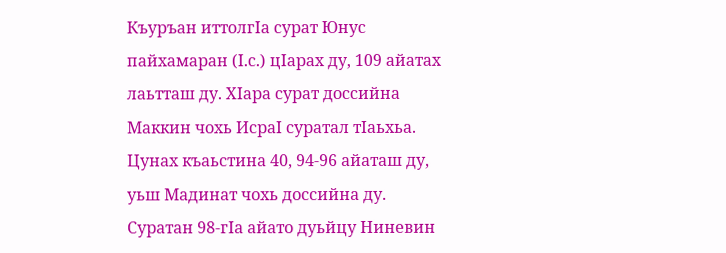Къуръан иттолгӀа сурат Юнус пайхамаран (Ӏ.с.) цӀарах ду, 109 айатах лаьтташ ду. ХӀара сурат доссийна Маккин чохь ИсраӀ суратал тӀаьхьа. Цунах къаьстина 40, 94-96 айаташ ду, уьш Мадинат чохь доссийна ду. Суратан 98-гӀа айато дуьйцу Ниневин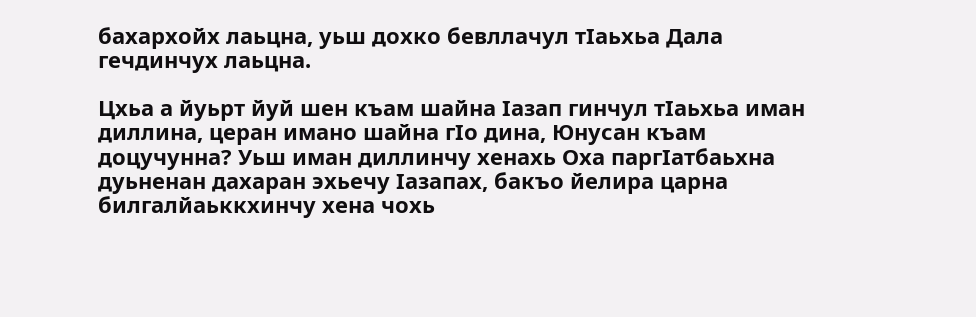бахархойх лаьцна, уьш дохко бевллачул тӀаьхьа Дала гечдинчух лаьцна.

Цхьа а йуьрт йуй шен къам шайна Ӏазап гинчул тӀаьхьа иман диллина, церан имано шайна гӀо дина, Юнусан къам доцучунна? Уьш иман диллинчу хенахь Оха паргӀатбаьхна дуьненан дахаран эхьечу Ӏазапах, бакъо йелира царна билгалйаьккхинчу хена чохь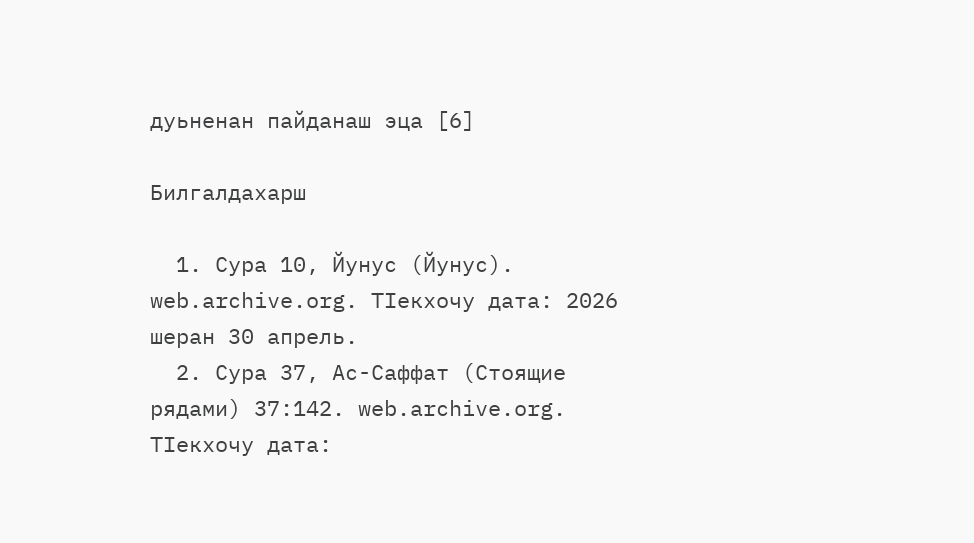дуьненан пайданаш эца [6]

Билгалдахарш

  1. Сура 10, Йунус (Йунус). web.archive.org. ТӀекхочу дата: 2026 шеран 30 апрель.
  2. Сура 37, Ас-Саффат (Стоящие рядами) 37:142. web.archive.org. ТӀекхочу дата: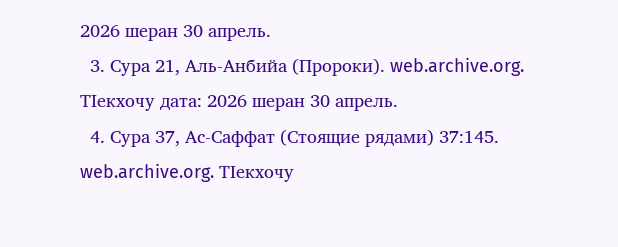2026 шеран 30 апрель.
  3. Сура 21, Аль-Анбийа (Пророки). web.archive.org. ТӀекхочу дата: 2026 шеран 30 апрель.
  4. Сура 37, Ас-Саффат (Стоящие рядами) 37:145. web.archive.org. ТӀекхочу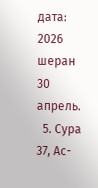дата: 2026 шеран 30 апрель.
  5. Сура 37, Ас-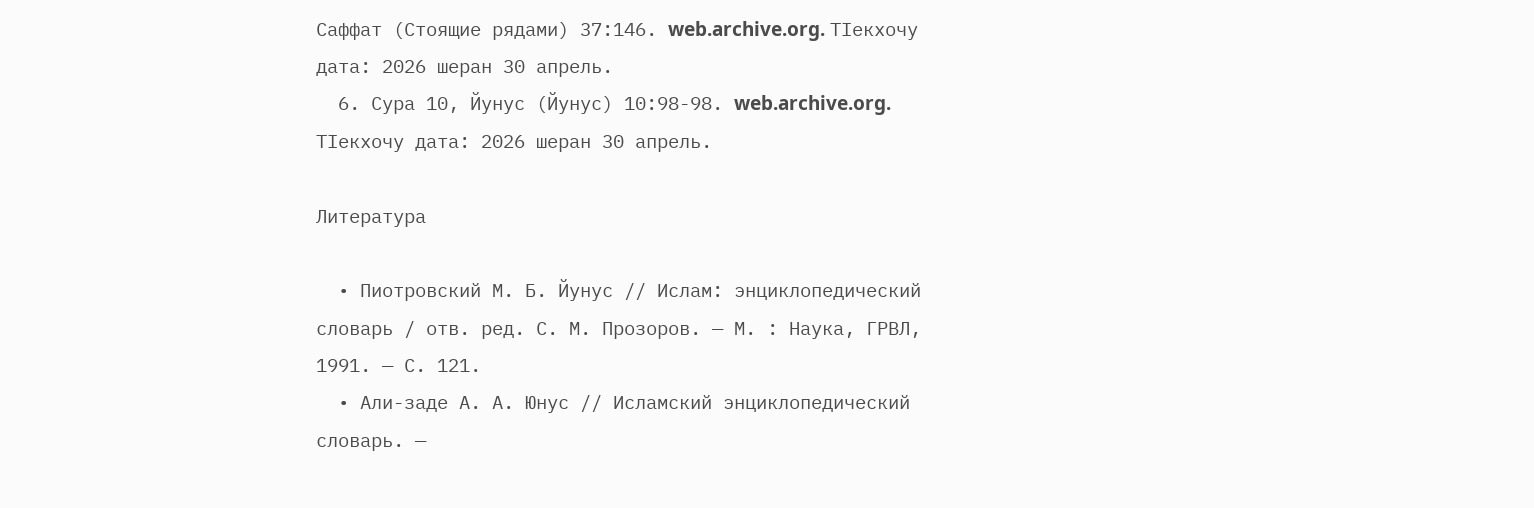Саффат (Стоящие рядами) 37:146. web.archive.org. ТӀекхочу дата: 2026 шеран 30 апрель.
  6. Сура 10, Йунус (Йунус) 10:98-98. web.archive.org. ТӀекхочу дата: 2026 шеран 30 апрель.

Литература

  • Пиотровский М. Б. Йунус // Ислам: энциклопедический словарь / отв. ред. С. М. Прозоров. — М. : Наука, ГРВЛ, 1991. — С. 121.
  • Али-заде А. А. Юнус // Исламский энциклопедический словарь. —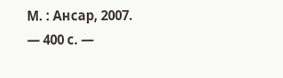М. : Ансар, 2007. — 400 с. —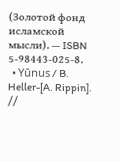(Золотой фонд исламской мысли). — ISBN 5-98443-025-8.
  • Yūnus / B. Heller-[A. Rippin]. //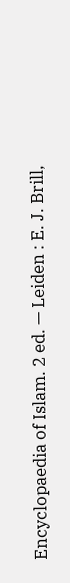Encyclopaedia of Islam. 2 ed. — Leiden : E. J. Brill,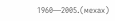1960—2005.(мехах)